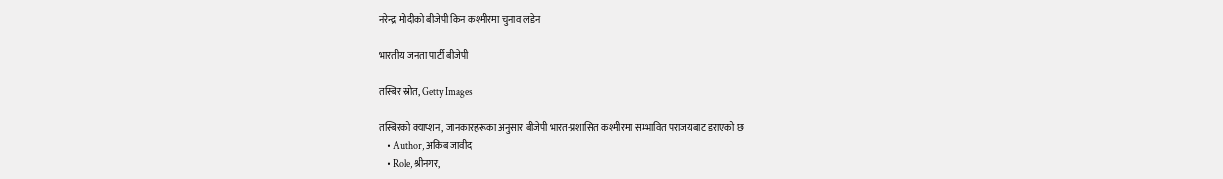नरेन्द्र मोदीको बीजेपी किन कश्मीरमा चुनाव लडेन

भारतीय जनता पार्टी बीजेपी

तस्बिर स्रोत, Getty Images

तस्बिरको क्याप्शन, जानकारहरूका अनुसार बीजेपी भारत-प्रशासित कश्मीरमा सम्भावित पराजयबाट डराएको छ
    • Author, अकिब जावीद
    • Role, श्रीनगर,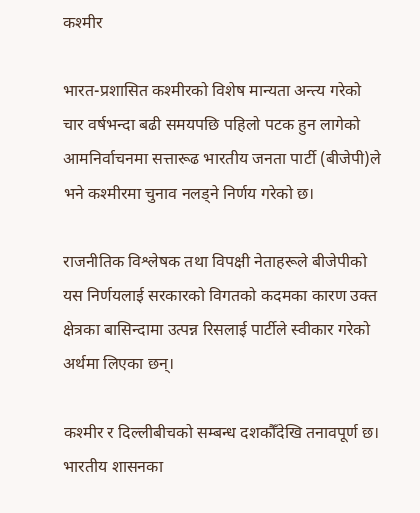कश्मीर

भारत-प्रशासित कश्मीरको विशेष मान्यता अन्त्य गरेको चार वर्षभन्दा बढी समयपछि पहिलो पटक हुन लागेको आमनिर्वाचनमा सत्तारूढ भारतीय जनता पार्टी (बीजेपी)ले भने कश्मीरमा चुनाव नलड्ने निर्णय गरेको छ।

राजनीतिक विश्लेषक तथा विपक्षी नेताहरूले बीजेपीको यस निर्णयलाई सरकारको विगतको कदमका कारण उक्त क्षेत्रका बासिन्दामा उत्पन्न रिसलाई पार्टीले स्वीकार गरेको अर्थमा लिएका छन्।

कश्मीर र दिल्लीबीचको सम्बन्ध दशकौँदेखि तनावपूर्ण छ। भारतीय शासनका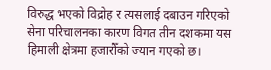विरुद्ध भएको विद्रोह र त्यसलाई दबाउन गरिएको सेना परिचालनका कारण विगत तीन दशकमा यस हिमाली क्षेत्रमा हजारौँको ज्यान गएको छ।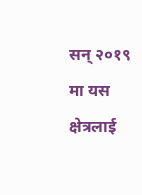सन् २०१९ मा यस क्षेत्रलाई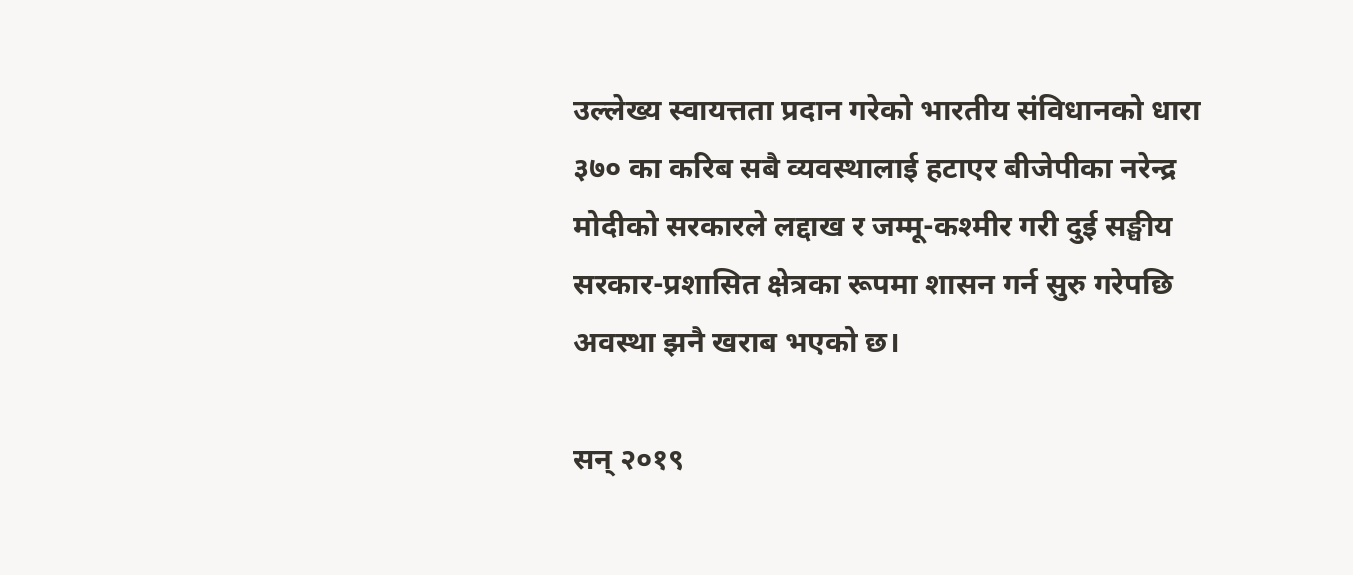उल्लेख्य स्वायत्तता प्रदान गरेको भारतीय संविधानको धारा ३७० का करिब सबै व्यवस्थालाई हटाएर बीजेपीका नरेन्द्र मोदीको सरकारले लद्दाख र जम्मू-कश्मीर गरी दुई सङ्घीय सरकार-प्रशासित क्षेत्रका रूपमा शासन गर्न सुरु गरेपछि अवस्था झनै खराब भएको छ।

सन् २०१९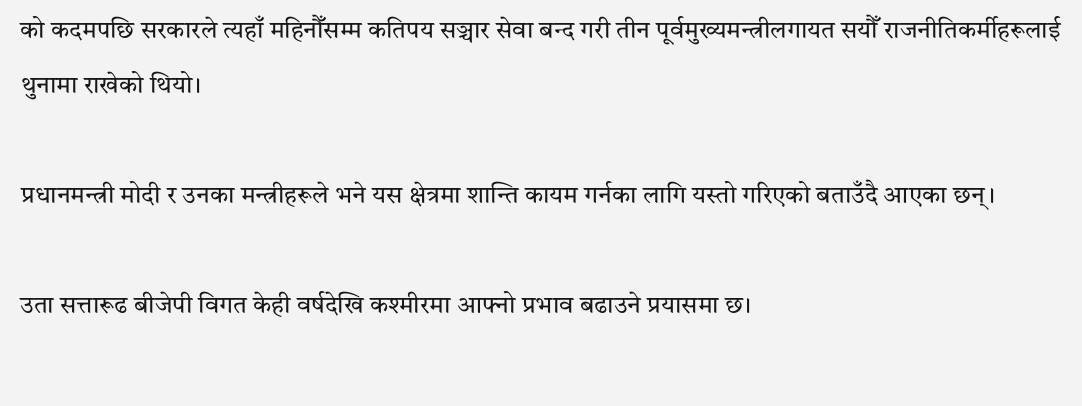को कदमपछि सरकारले त्यहाँ महिनौँसम्म कतिपय सञ्चार सेवा बन्द गरी तीन पूर्वमुख्यमन्त्रीलगायत सयौँ राजनीतिकर्मीहरूलाई थुनामा राखेको थियो।

प्रधानमन्त्री मोदी र उनका मन्त्रीहरूले भने यस क्षेत्रमा शान्ति कायम गर्नका लागि यस्तो गरिएको बताउँदै आएका छन्।

उता सत्तारूढ बीजेपी विगत केही वर्षदेखि कश्मीरमा आफ्नो प्रभाव बढाउने प्रयासमा छ।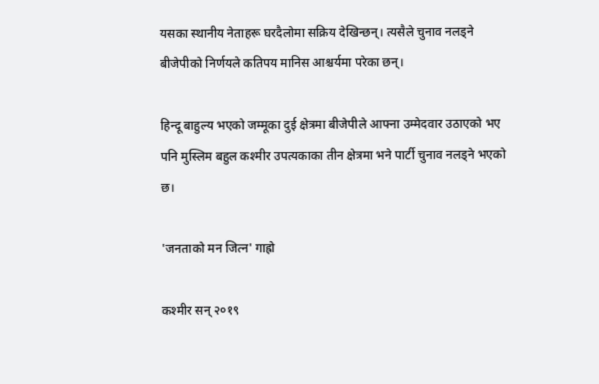यसका स्थानीय नेताहरू घरदैलोमा सक्रिय देखिन्छन्। त्यसैले चुनाव नलड्ने बीजेपीको निर्णयले कतिपय मानिस आश्चर्यमा परेका छन्।

हिन्दू बाहुल्य भएको जम्मूका दुई क्षेत्रमा बीजेपीले आफ्ना उम्मेदवार उठाएको भए पनि मुस्लिम बहुल कश्मीर उपत्यकाका तीन क्षेत्रमा भने पार्टी चुनाव नलड्ने भएको छ।

'जनताको मन जित्न' गाह्रो

कश्मीर सन् २०१९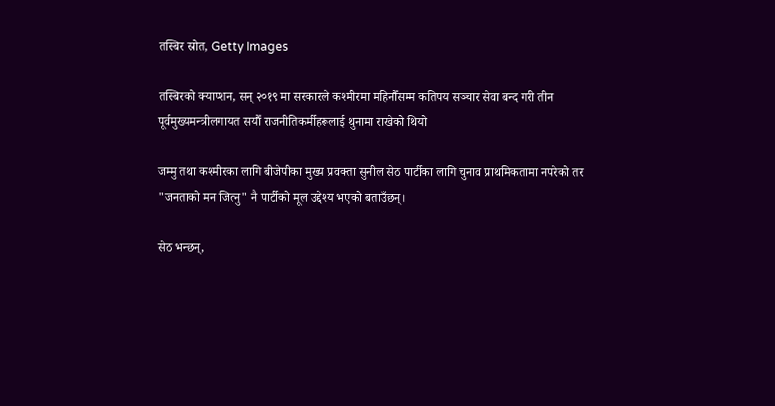तस्बिर स्रोत, Getty Images

तस्बिरको क्याप्शन, सन् २०१९ मा सरकारले कश्मीरमा महिनौँसम्म कतिपय सञ्चार सेवा बन्द गरी तीन पूर्वमुख्यमन्त्रीलगायत सयौँ राजनीतिकर्मीहरूलाई थुनामा राखेको थियो

जम्मु तथा कश्मीरका लागि बीजेपीका मुख्य प्रवक्ता सुनील सेठ पार्टीका लागि चुनाव प्राथमिकतामा नपरेको तर "जनताको मन जित्नु" नै पार्टीको मूल उद्देश्य भएको बताउँछन्।

सेठ भन्छन्,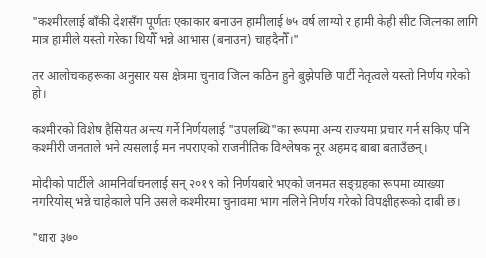"कश्मीरलाई बाँकी देशसँग पूर्णतः एकाकार बनाउन हामीलाई ७५ वर्ष लाग्यो र हामी केही सीट जित्नका लागि मात्र हामीले यस्तो गरेका थियौँ भन्ने आभास (बनाउन) चाहदैनौँ।"

तर आलोचकहरूका अनुसार यस क्षेत्रमा चुनाव जित्न कठिन हुने बुझेपछि पार्टी नेतृत्वले यस्तो निर्णय गरेको हो।

कश्मीरको विशेष हैसियत अन्त्य गर्ने निर्णयलाई "उपलब्धि"का रूपमा अन्य राज्यमा प्रचार गर्न सकिए पनि कश्मीरी जनताले भने त्यसलाई मन नपराएको राजनीतिक विश्लेषक नूर अहमद बाबा बताउँछन्।

मोदीको पार्टीले आमनिर्वाचनलाई सन् २०१९ को निर्णयबारे भएको जनमत सङ्ग्रहका रूपमा व्याख्या नगरियोस् भन्ने चाहेकाले पनि उसले कश्मीरमा चुनावमा भाग नलिने निर्णय गरेको विपक्षीहरूको दाबी छ।

"धारा ३७०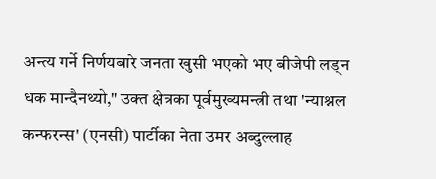अन्त्य गर्ने निर्णयबारे जनता खुसी भएको भए बीजेपी लड्न धक मान्दैनथ्यो," उक्त क्षेत्रका पूर्वमुख्यमन्त्री तथा 'न्याश्नल कन्फरन्स' (एनसी) पार्टीका नेता उमर अब्दुल्लाह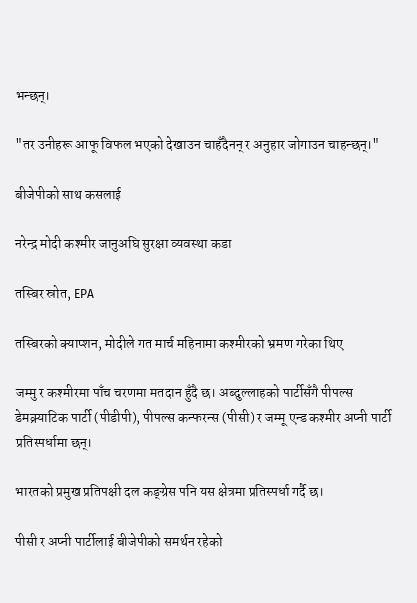भन्छन्।

"तर उनीहरू आफू विफल भएको देखाउन चाहँदैनन् र अनुहार जोगाउन चाहन्छन्।"

बीजेपीको साथ कसलाई

नरेन्द्र मोदी कश्मीर जानुअघि सुरक्षा व्यवस्था कडा

तस्बिर स्रोत, EPA

तस्बिरको क्याप्शन, मोदीले गत मार्च महिनामा कश्मीरको भ्रमण गरेका थिए

जम्मु र कश्मीरमा पाँच चरणमा मतदान हुँदै छ। अब्दुल्लाहको पार्टीसँगै पीपल्स डेमक्र्याटिक पार्टी (पीडीपी), पीपल्स कन्फरन्स (पीसी) र जम्मू एन्ड कश्मीर अप्नी पार्टी प्रतिस्पर्धामा छन्।

भारतको प्रमुख प्रतिपक्षी दल कङ्ग्रेस पनि यस क्षेत्रमा प्रतिस्पर्धा गर्दै छ।

पीसी र अप्नी पार्टीलाई बीजेपीको समर्थन रहेको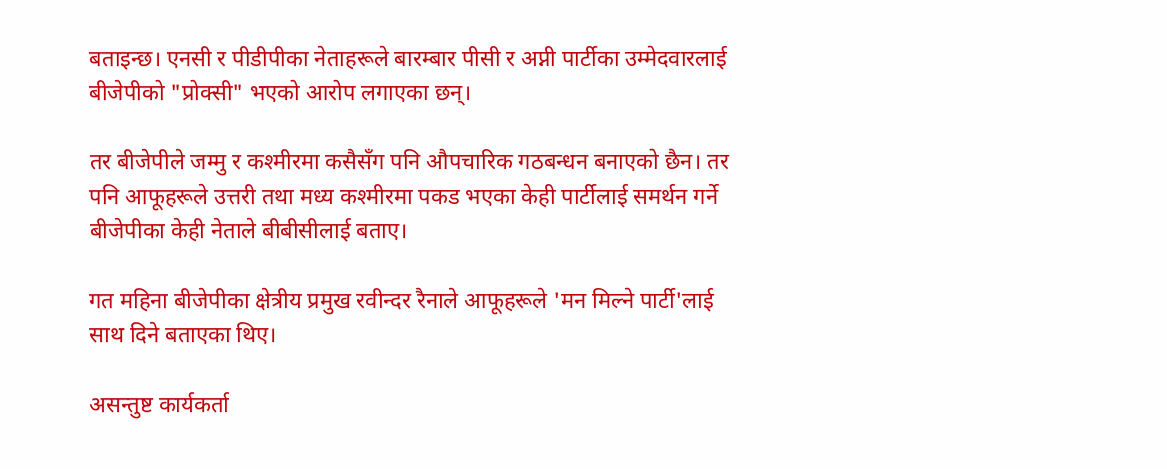बताइन्छ। एनसी र पीडीपीका नेताहरूले बारम्बार पीसी र अप्नी पार्टीका उम्मेदवारलाई बीजेपीको "प्रोक्सी" भएको आरोप लगाएका छन्।

तर बीजेपीले जम्मु र कश्मीरमा कसैसँग पनि औपचारिक गठबन्धन बनाएको छैन। तर पनि आफूहरूले उत्तरी तथा मध्य कश्मीरमा पकड भएका केही पार्टीलाई समर्थन गर्ने बीजेपीका केही नेताले बीबीसीलाई बताए।

गत महिना बीजेपीका क्षेत्रीय प्रमुख रवीन्दर रैनाले आफूहरूले 'मन मिल्ने पार्टी'लाई साथ दिने बताएका थिए।

असन्तुष्ट कार्यकर्ता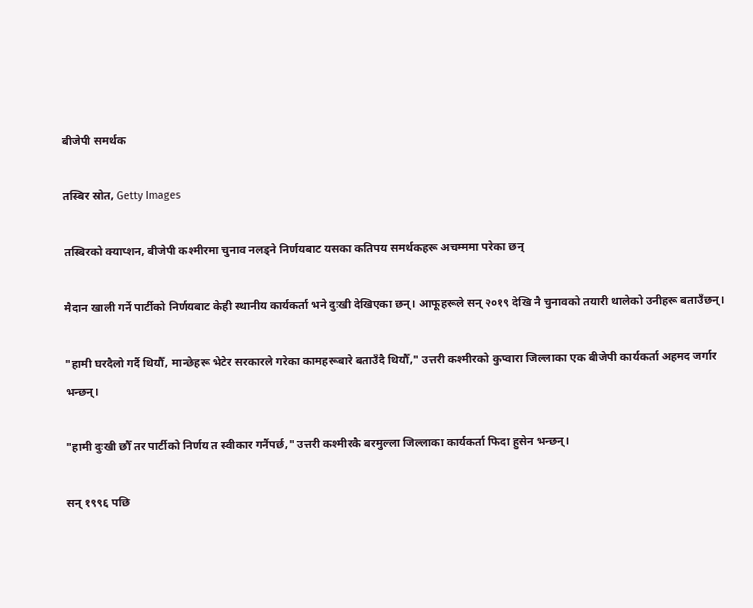बीजेपी समर्थक

तस्बिर स्रोत, Getty Images

तस्बिरको क्याप्शन, बीजेपी कश्मीरमा चुनाव नलड्ने निर्णयबाट यसका कतिपय समर्थकहरू अचम्ममा परेका छन्

मैदान खाली गर्ने पार्टीको निर्णयबाट केही स्थानीय कार्यकर्ता भने दुःखी देखिएका छन्। आफूहरूले सन् २०१९ देखि नै चुनावको तयारी थालेको उनीहरू बताउँछन्।

"हामी घरदैलो गर्दै थियौँ, मान्छेहरू भेटेर सरकारले गरेका कामहरूबारे बताउँदै थियौँ," उत्तरी कश्मीरको कुप्वारा जिल्लाका एक बीजेपी कार्यकर्ता अहमद जर्गार भन्छन्।

"हामी दुःखी छौँ तर पार्टीको निर्णय त स्वीकार गर्नैपर्छ," उत्तरी कश्मीरकै बरमुल्ला जिल्लाका कार्यकर्ता फिदा हुसेन भन्छन्।

सन् १९९६ पछि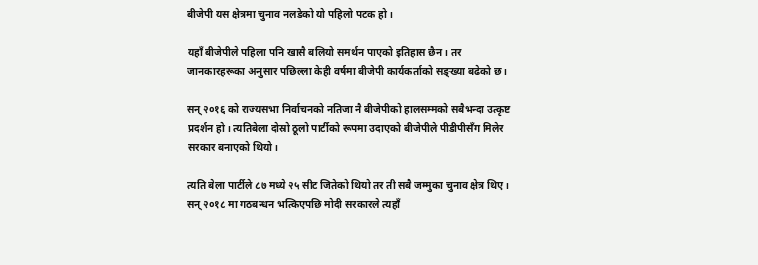बीजेपी यस क्षेत्रमा चुनाव नलडेको यो पहिलो पटक हो।

यहाँ बीजेपीले पहिला पनि खासै बलियो समर्थन पाएको इतिहास छैन। तर जानकारहरूका अनुसार पछिल्ला केही वर्षमा बीजेपी कार्यकर्ताको सङ्ख्या बढेको छ।

सन् २०१६ को राज्यसभा निर्वाचनको नतिजा नै बीजेपीको हालसम्मको सबैभन्दा उत्कृष्ट प्रदर्शन हो। त्यतिबेला दोस्रो ठूलो पार्टीको रूपमा उदाएको बीजेपीले पीडीपीसँग मिलेर सरकार बनाएको थियो।

त्यति बेला पार्टीले ८७ मध्ये २५ सीट जितेको थियो तर ती सबै जम्मुका चुनाव क्षेत्र थिए। सन् २०१८ मा गठबन्धन भत्किएपछि मोदी सरकारले त्यहाँ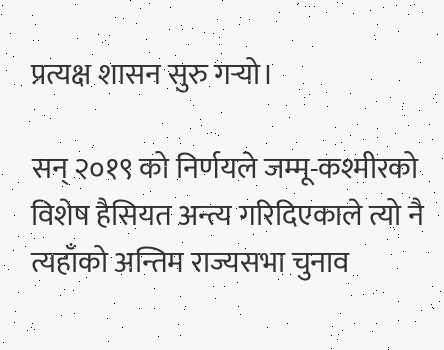प्रत्यक्ष शासन सुरु गर्‍यो।

सन् २०१९ को निर्णयले जम्मू-कश्मीरको विशेष हैसियत अन्त्य गरिदिएकाले त्यो नै त्यहाँको अन्तिम राज्यसभा चुनाव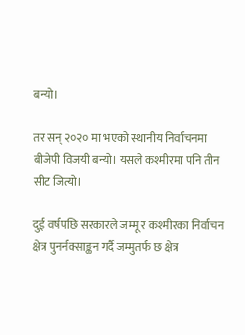बन्यो।

तर सन् २०२० मा भएको स्थानीय निर्वाचनमा बीजेपी विजयी बन्यो। यसले कश्मीरमा पनि तीन सीट जित्यो।

दुई वर्षपछि सरकारले जम्मू र कश्मीरका निर्वाचन क्षेत्र पुनर्नक्साङ्कन गर्दै जम्मुतर्फ छ क्षेत्र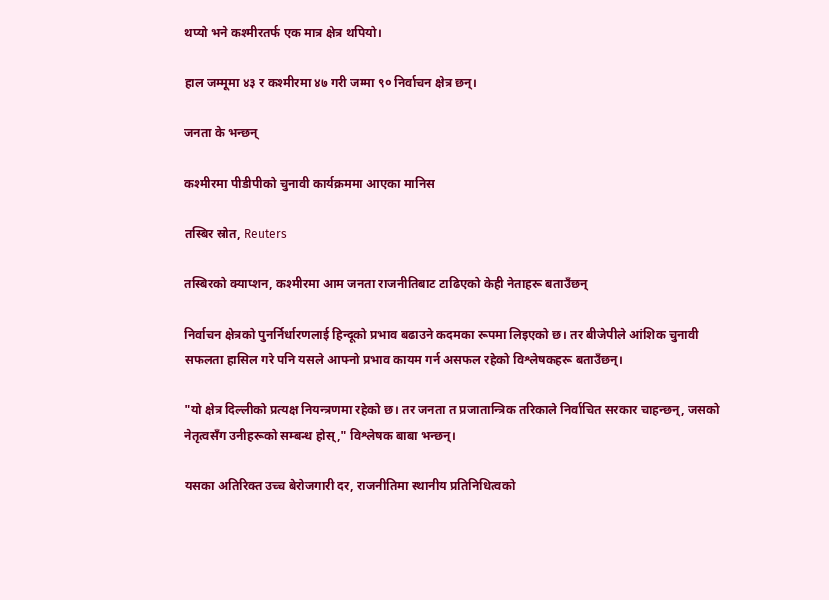थप्यो भने कश्मीरतर्फ एक मात्र क्षेत्र थपियो।

हाल जम्मूमा ४३ र कश्मीरमा ४७ गरी जम्मा ९० निर्वाचन क्षेत्र छन्।

जनता के भन्छन्

कश्मीरमा पीडीपीको चुनावी कार्यक्रममा आएका मानिस

तस्बिर स्रोत, Reuters

तस्बिरको क्याप्शन, कश्मीरमा आम जनता राजनीतिबाट टाढिएको केही नेताहरू बताउँछन्

निर्वाचन क्षेत्रको पुनर्निर्धारणलाई हिन्दूको प्रभाव बढाउने कदमका रूपमा लिइएको छ। तर बीजेपीले आंशिक चुनावी सफलता हासिल गरे पनि यसले आफ्नो प्रभाव कायम गर्न असफल रहेको विश्लेषकहरू बताउँछन्।

"यो क्षेत्र दिल्लीको प्रत्यक्ष नियन्त्रणमा रहेको छ। तर जनता त प्रजातान्त्रिक तरिकाले निर्वाचित सरकार चाहन्छन्, जसको नेतृत्वसँग उनीहरूको सम्बन्ध होस्," विश्लेषक बाबा भन्छन्।

यसका अतिरिक्त उच्च बेरोजगारी दर, राजनीतिमा स्थानीय प्रतिनिधित्वको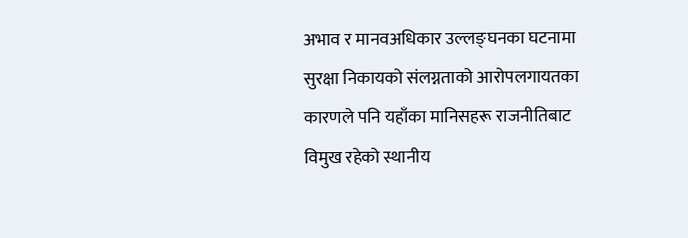अभाव र मानवअधिकार उल्लङ्घनका घटनामा सुरक्षा निकायको संलग्नताको आरोपलगायतका कारणले पनि यहाँका मानिसहरू राजनीतिबाट विमुख रहेको स्थानीय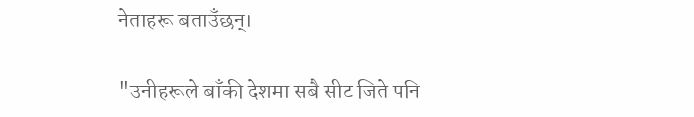नेताहरू बताउँछन्।

"उनीहरूले बाँकी देशमा सबै सीट जिते पनि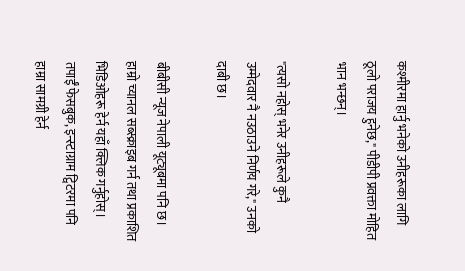कश्मीरमा हार्नु भनेको उनीहरूका लागि ठूलो पराजय हुनेछ," पीडीपी प्रवक्ता मोहित भान भन्छन्।

"त्यसो नहोस् भनेर उनीहरूले कुनै उम्मेदवार नै नउठाउने निर्णय गरे," उनको दाबी छ।

बीबीसी न्यूज नेपाली यूट्यूबमा पनि छ। हाम्रो च्यानल सब्स्क्राइब गर्न तथा प्रकाशित भिडिओहरू हेर्न यहाँ क्लिक गर्नुहोस्। तपाईँ फेसबुक, इन्स्टाग्राम ट्विटरमा पनि हाम्रा सामग्री हेर्न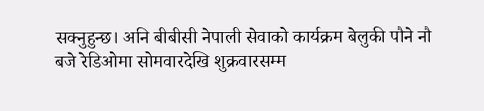सक्नुहुन्छ। अनि बीबीसी नेपाली सेवाको कार्यक्रम बेलुकी पौने नौ बजे रेडिओमा सोमवारदेखि शुक्रवारसम्म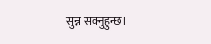सुन्न सक्नुहुन्छ।